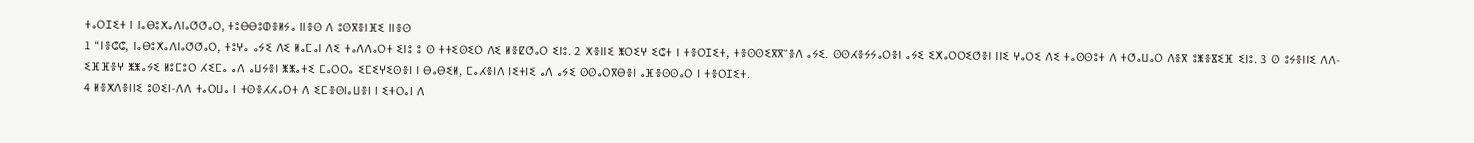ⵜⴰⵔⵊⵉⵜ ⵏ ⵏⴰⴱⵓⵅⴰⴷⵏⴰⵚⵚⴰⵔ, ⵜⵓⴱⴱⵓⵀⴻⵍⵢⴰ ⵏⵏⴻⵙ ⴷ ⵓⵙⴳⴻⵏⴼⵉ ⵏⵏⴻⵙ
1 “ⵏⴻⵛⵛ, ⵏⴰⴱⵓⵅⴰⴷⵏⴰⵚⵚⴰⵔ, ⵜⵓⵖⴰ ⴰⵢⵉ ⴷⵉ ⵍⴰⵎⴰⵏ ⴷⵉ ⵜⴰⴷⴷⴰⵔⵜ ⵉⵏⵓ ⵓ ⵙ ⵜⵜⵉⵙⵉⵔ ⴷⵉ ⵍⴻⵇⵚⴰⵔ ⵉⵏⵓ. 2 ⵅⴻⵏⵏⵉ ⵥⵔⵉⵖ ⵉⵛⵜ ⵏ ⵜⴻⵔⵊⵉⵜ, ⵜⴻⵙⵙⵉⴳⴳⵯⴻⴷ ⴰⵢⵉ. ⵙⵙⵃⴻⵢⵢⴰⵔⴻⵏ ⴰⵢⵉ ⵉⵅⴰⵔⵔⵉⵚⴻⵏ ⵏⵏⵉ ⵖⴰⵔⵉ ⴷⵉ ⵜⴰⵙⵙⵓⵜ ⴷ ⵜⵚⴰⵡⴰⵔ ⴷⴻⴳ ⵓⵥⴻⴵⵉⴼ ⵉⵏⵓ. 3 ⵙ ⵓⵢⴻⵏⵏⵉ ⴷⴷ-ⵉⴼⴼⴻⵖ ⵥⵥⴰⵢⵉ ⵍⵓⵎⵓⵔ ⵃⵉⵎⴰ ⴰⴷ ⴰⵡⵢⴻⵏ ⵥⵥⴰⵜⵉ ⵎⴰⵔⵔⴰ ⵉⵎⵉⵖⵉⵙⴻⵏ ⵏ ⴱⴰⴱⵉⵍ, ⵎⴰⵃⴻⵏⴷ ⵏⵉⵜⵏⵉ ⴰⴷ ⴰⵢⵉ ⵙⵙⴰⵔⴳⴱⴻⵏ ⴰⴼⴻⵙⵙⴰⵔ ⵏ ⵜⴻⵔⵊⵉⵜ.
4 ⵍⴻⵅⴷⴻⵏⵏⵉ ⵓⵙⵉⵏ-ⴷⴷ ⵜⴰⵔⵡⴰ ⵏ ⵜⵙⴻⵃⵃⴰⵔⵜ ⴷ ⵉⵎⴻⵙⵏⴰⵡⴻⵏ ⵏ ⵉⵜⵔⴰⵏ ⴷ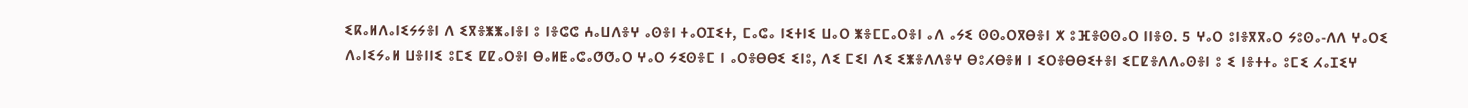ⵉⴽⴰⵍⴷⴰⵏⵉⵢⵢⴻⵏ ⴷ ⵉⴳⴻⵥⵥⴰⵏⴻⵏ ⵓ ⵏⴻⵛⵛ ⵄⴰⵡⴷⴻⵖ ⴰⵙⴻⵏ ⵜⴰⵔⵊⵉⵜ, ⵎⴰⵛⴰ ⵏⵉⵜⵏⵉ ⵡⴰⵔ ⵥⴻⵎⵎⴰⵔⴻⵏ ⴰⴷ ⴰⵢⵉ ⵙⵙⴰⵔⴳⴱⴻⵏ ⵅ ⵓⴼⴻⵙⵙⴰⵔ ⵏⵏⴻⵙ. 5 ⵖⴰⵔ ⵓⵏⴻⴳⴳⴰⵔ ⵢⵓⵙⴰ-ⴷⴷ ⵖⴰⵔⵉ ⴷⴰⵏⵉⵢⴰⵍ ⵡⴻⵏⵏⵉ ⵓⵎⵉ ⵇⵇⴰⵔⴻⵏ ⴱⴰⵍⵟⴰⵛⴰⵚⵚⴰⵔ ⵖⴰⵔ ⵢⵉⵙⴻⵎ ⵏ ⴰⵔⴻⴱⴱⵉ ⵉⵏⵓ, ⴷⵉ ⵎⵉⵏ ⴷⵉ ⵉⵥⴻⴷⴷⴻⵖ ⴱⵓⵃⴱⴻⵍ ⵏ ⵉⵔⴻⴱⴱⵉⵜⴻⵏ ⵉⵎⵇⴻⴷⴷⴰⵙⴻⵏ ⵓ ⵉ ⵏⴻⵜⵜⴰ ⵓⵎⵉ ⵃⴰⵊⵉⵖ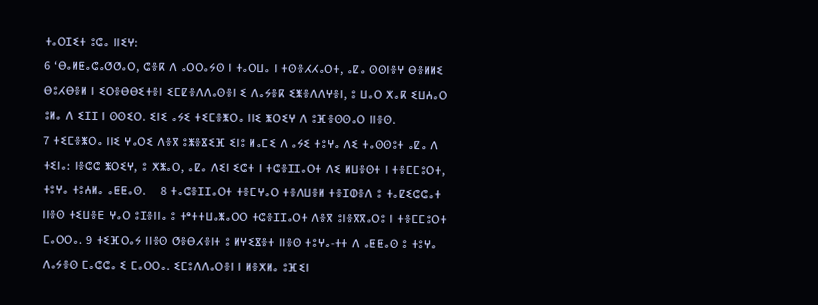ⵜⴰⵔⵊⵉⵜ ⵓⵛⴰ ⵏⵏⵉⵖ:
6 ‘ⴱⴰⵍⵟⴰⵛⴰⵚⵚⴰⵔ, ⵛⴻⴽ ⴷ ⴰⵔⵔⴰⵢⵙ ⵏ ⵜⴰⵔⵡⴰ ⵏ ⵜⵙⴻⵃⵃⴰⵔⵜ, ⴰⵇⴰ ⵙⵙⵏⴻⵖ ⴱⴻⵍⵍⵉ ⴱⵓⵃⴱⴻⵍ ⵏ ⵉⵔⴻⴱⴱⵉⵜⴻⵏ ⵉⵎⵇⴻⴷⴷⴰⵙⴻⵏ ⵉ ⴷⴰⵢⴻⴽ ⵉⵥⴻⴷⴷⵖⴻⵏ, ⵓ ⵡⴰⵔ ⵅⴰⴽ ⵉⵡⵄⴰⵔ ⵓⵍⴰ ⴷ ⵉⵊⵊ ⵏ ⵙⵙⵉⵔ. ⵉⵏⵉ ⴰⵢⵉ ⵜⵉⵎⴻⵥⵔⴰ ⵏⵏⵉ ⵥⵔⵉⵖ ⴷ ⵓⴼⴻⵙⵙⴰⵔ ⵏⵏⴻⵙ.
7 ⵜⵉⵎⴻⵥⵔⴰ ⵏⵏⵉ ⵖⴰⵔⵉ ⴷⴻⴳ ⵓⵥⴻⴵⵉⴼ ⵉⵏⵓ ⵍⴰⵎⵉ ⴷ ⴰⵢⵉ ⵜⵓⵖⴰ ⴷⵉ ⵜⴰⵙⵙⵓⵜ ⴰⵇⴰ ⴷ ⵜⵉⵏⴰ: ⵏⴻⵛⵛ ⵥⵔⵉⵖ, ⵓ ⵅⵥⴰⵔ, ⴰⵇⴰ ⴷⵉⵏ ⵉⵛⵜ ⵏ ⵜⵛⴻⵊⵊⴰⵔⵜ ⴷⵉ ⵍⵡⴻⵙⵜ ⵏ ⵜⴻⵎⵎⵓⵔⵜ, ⵜⵓⵖⴰ ⵜⵓⵄⵍⴰ ⴰⵟⵟⴰⵙ.    8 ⵜⴰⵛⴻⵊⵊⴰⵔⵜ ⵜⴻⵎⵖⴰⵔ ⵜⴻⴷⵡⴻⵍ ⵜⴻⵊⵀⴻⴷ ⵓ ⵜⴰⵇⵉⵛⵛⴰⵜ ⵏⵏⴻⵙ ⵜⵉⵡⴻⴹ ⵖⴰⵔ ⵓⵊⴻⵏⵏⴰ ⵓ ⵜᵉⵜⵜⵡⴰⵥⴰⵔⵔ ⵜⵛⴻⵊⵊⴰⵔⵜ ⴷⴻⴳ ⵓⵏⴻⴳⴳⴰⵔⵓ ⵏ ⵜⴻⵎⵎⵓⵔⵜ ⵎⴰⵔⵔⴰ. 9 ⵜⵉⴼⵔⴰⵢ ⵏⵏⴻⵙ ⵚⴻⴱⵃⴻⵏⵜ ⵓ ⵍⵖⵉⴵⴻⵜ ⵏⵏⴻⵙ ⵜⵓⵖⴰ-ⵜⵜ ⴷ ⴰⵟⵟⴰⵙ ⵓ ⵜⵓⵖⴰ ⴷⴰⵢⴻⵙ ⵎⴰⵛⵛⴰ ⵉ ⵎⴰⵔⵔⴰ. ⵉⵎⵓⴷⴷⴰⵔⴻⵏ ⵏ ⵍⴻⵅⵍⴰ ⵓⴼⵉⵏ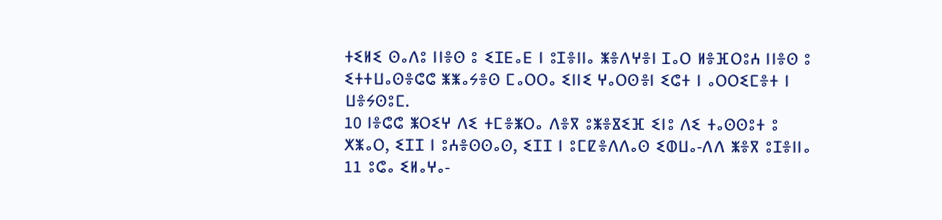ⵜⵉⵍⵉ ⵙⴰⴷⵓ ⵏⵏⴻⵙ ⵓ ⵉⵊⴹⴰⴹ ⵏ ⵓⵊⴻⵏⵏⴰ ⵥⴻⴷⵖⴻⵏ ⵊⴰⵔ ⵍⴻⴼⵔⵓⵄ ⵏⵏⴻⵙ ⵓ ⵉⵜⵜⵡⴰⵙⴻⵛⵛ ⵥⵥⴰⵢⴻⵙ ⵎⴰⵔⵔⴰ ⵉⵏⵏⵉ ⵖⴰⵔⵙⴻⵏ ⵉⵛⵜ ⵏ ⴰⵔⵔⵉⵎⴻⵜ ⵏ ⵡⴻⵢⵙⵓⵎ.
10 ⵏⴻⵛⵛ ⵥⵔⵉⵖ ⴷⵉ ⵜⵎⴻⵥⵔⴰ ⴷⴻⴳ ⵓⵥⴻⴵⵉⴼ ⵉⵏⵓ ⴷⵉ ⵜⴰⵙⵙⵓⵜ ⵓ ⵅⵥⴰⵔ, ⵉⵊⵊ ⵏ ⵓⵄⴻⵙⵙⴰⵙ, ⵉⵊⵊ ⵏ ⵓⵎⵇⴻⴷⴷⴰⵙ ⵉⵀⵡⴰ-ⴷⴷ ⵥⴻⴳ ⵓⵊⴻⵏⵏⴰ
11 ⵓⵛⴰ ⵉⵍⴰⵖⴰ-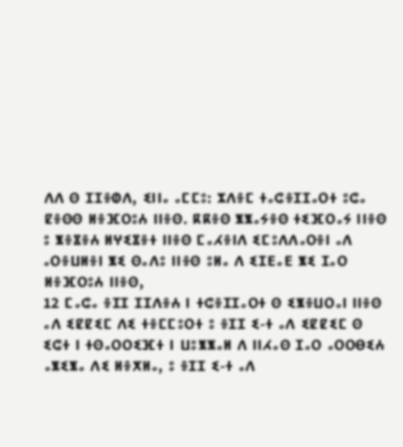ⴷⴷ ⵙ ⵊⵊⴻⵀⴷ, ⵉⵏⵏⴰ ⴰⵎⵎⵓ: ⵣⴷⴻⵎ ⵜⴰⵛⴻⵊⵊⴰⵔⵜ ⵓⵛⴰ ⵇⴻⵙⵙ ⵍⴻⴼⵔⵓⵄ ⵏⵏⴻⵙ. ⴽⴽⴻⵙ ⵥⵥⴰⵢⴻⵙ ⵜⵉⴼⵔⴰⵢ ⵏⵏⴻⵙ ⵓ ⵥⴻⴵⴻⵄ ⵍⵖⵉⴵⴻⵜ ⵏⵏⴻⵙ ⵎⴰⵃⴻⵏⴷ ⵉⵎⵓⴷⴷⴰⵔⴻⵏ ⴰⴷ ⴰⵔⴻⵡⵍⴻⵏ ⵥⵉ ⵙⴰⴷⵓ ⵏⵏⴻⵙ ⵓⵍⴰ ⴷ ⵉⵊⴹⴰⴹ ⵥⵉ ⵊⴰⵔ ⵍⴻⴼⵔⵓⵄ ⵏⵏⴻⵙ,
12 ⵎⴰⵛⴰ ⴻⵊⵊ ⵊⵊⴷⴻⵄ ⵏ ⵜⵛⴻⵊⵊⴰⵔⵜ ⵙ ⵉⵥⴻⵡⵔⴰⵏ ⵏⵏⴻⵙ ⴰⴷ ⵉⵇⵇⵉⵎ ⴷⵉ ⵜⴻⵎⵎⵓⵔⵜ ⵓ ⴻⵊⵊ ⵉ-ⵜ ⴰⴷ ⵉⵇⵇⵉⵎ ⵙ ⵉⵛⵜ ⵏ ⵜⵙⴰⵔⵔⵉⴼⵜ ⵏ ⵡⵓⵥⵥⴰⵍ ⴷ ⵏⵏⵃⴰⵙ ⵊⴰⵔ ⴰⵔⵔⴱⵉⵄ ⴰⵥⵉⵥⴰ ⴷⵉ ⵍⴻⵅⵍⴰ, ⵓ ⴻⵊⵊ ⵉ-ⵜ ⴰⴷ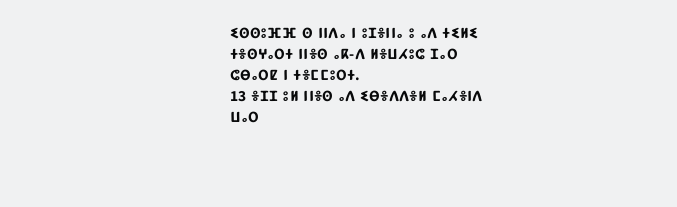ⵉⵙⵙⵓⴼⴼ ⵙ ⵏⵏⴷⴰ ⵏ ⵓⵊⴻⵏⵏⴰ ⵓ ⴰⴷ ⵜⵉⵍⵉ ⵜⴻⵙⵖⴰⵔⵜ ⵏⵏⴻⵙ ⴰⴽ-ⴷ ⵍⴻⵡⵃⵓⵛ ⵊⴰⵔ ⵛⴱⴰⵔⵇ ⵏ ⵜⴻⵎⵎⵓⵔⵜ.
13 ⴻⵊⵊ ⵓⵍ ⵏⵏⴻⵙ ⴰⴷ ⵉⴱⴻⴷⴷⴻⵍ ⵎⴰⵃⴻⵏⴷ ⵡⴰⵔ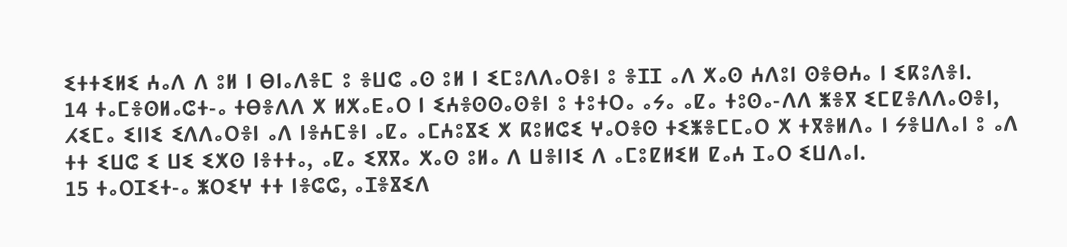ⵉⵜⵜⵉⵍⵉ ⵄⴰⴷ ⴷ ⵓⵍ ⵏ ⴱⵏⴰⴷⴻⵎ ⵓ ⴻⵡⵛ ⴰⵙ ⵓⵍ ⵏ ⵉⵎⵓⴷⴷⴰⵔⴻⵏ ⵓ ⴻⵊⵊ ⴰⴷ ⵅⴰⵙ ⵄⴷⵓⵏ ⵙⴻⴱⵄⴰ ⵏ ⵉⴽⵓⴷⴻⵏ.
14 ⵜⴰⵎⴻⵙⵍⴰⵛⵜ-ⴰ ⵜⴱⴻⴷⴷ ⵅ ⵍⵅⴰⴹⴰⵔ ⵏ ⵉⵄⴻⵙⵙⴰⵙⴻⵏ ⵓ ⵜⵓⵜⵔⴰ ⴰⵢⴰ ⴰⵇⴰ ⵜⵓⵙⴰ-ⴷⴷ ⵥⴻⴳ ⵉⵎⵇⴻⴷⴷⴰⵙⴻⵏ, ⵃⵉⵎⴰ ⵉⵏⵏⵉ ⵉⴷⴷⴰⵔⴻⵏ ⴰⴷ ⵏⴻⵄⵎⴻⵏ ⴰⵇⴰ ⴰⵎⵄⵓⴵⵉ ⵅ ⴽⵓⵍⵛⵉ ⵖⴰⵔⴻⵙ ⵜⵉⵥⴻⵎⵎⴰⵔ ⵅ ⵜⴳⴻⵍⴷⴰ ⵏ ⵢⴻⵡⴷⴰⵏ ⵓ ⴰⴷ ⵜⵜ ⵉⵡⵛ ⵉ ⵡⵉ ⵉⵅⵙ ⵏⴻⵜⵜⴰ, ⴰⵇⴰ ⵉⴳⴳⴰ ⵅⴰⵙ ⵓⵍⴰ ⴷ ⵡⴻⵏⵏⵉ ⴷ ⴰⵎⵓⵇⵍⵉⵍ ⵇⴰⵄ ⵊⴰⵔ ⵉⵡⴷⴰⵏ.
15 ⵜⴰⵔⵊⵉⵜ-ⴰ ⵥⵔⵉⵖ ⵜⵜ ⵏⴻⵛⵛ, ⴰⵊⴻⴵⵉⴷ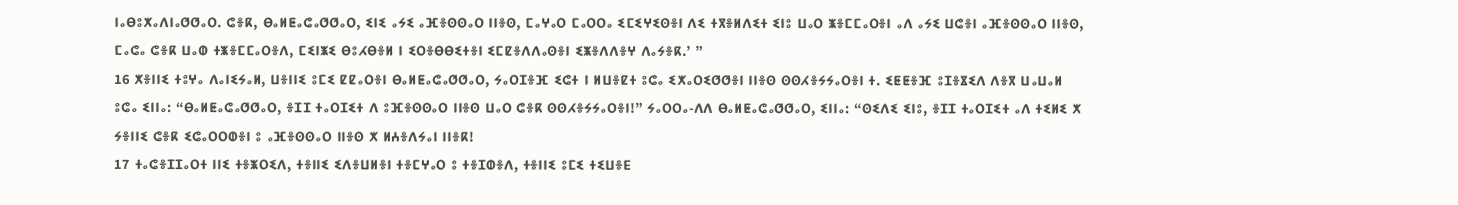ⵏⴰⴱⵓⵅⴰⴷⵏⴰⵚⵚⴰⵔ. ⵛⴻⴽ, ⴱⴰⵍⵟⴰⵛⴰⵚⵚⴰⵔ, ⵉⵏⵉ ⴰⵢⵉ ⴰⴼⴻⵙⵙⴰⵔ ⵏⵏⴻⵙ, ⵎⴰⵖⴰⵔ ⵎⴰⵔⵔⴰ ⵉⵎⵉⵖⵉⵙⴻⵏ ⴷⵉ ⵜⴳⴻⵍⴷⵉⵜ ⵉⵏⵓ ⵡⴰⵔ ⵥⴻⵎⵎⴰⵔⴻⵏ ⴰⴷ ⴰⵢⵉ ⵡⵛⴻⵏ ⴰⴼⴻⵙⵙⴰⵔ ⵏⵏⴻⵙ, ⵎⴰⵛⴰ ⵛⴻⴽ ⵡⴰⵀ ⵜⵥⴻⵎⵎⴰⵔⴻⴷ, ⵎⵉⵏⵥⵉ ⴱⵓⵃⴱⴻⵍ ⵏ ⵉⵔⴻⴱⴱⵉⵜⴻⵏ ⵉⵎⵇⴻⴷⴷⴰⵙⴻⵏ ⵉⵥⴻⴷⴷⴻⵖ ⴷⴰⵢⴻⴽ.’ ”
16 ⵅⴻⵏⵏⵉ ⵜⵓⵖⴰ ⴷⴰⵏⵉⵢⴰⵍ, ⵡⴻⵏⵏⵉ ⵓⵎⵉ ⵇⵇⴰⵔⴻⵏ ⴱⴰⵍⵟⴰⵛⴰⵚⵚⴰⵔ, ⵢⴰⵔⵊⴻⴼ ⵉⵛⵜ ⵏ ⵍⵡⴻⵇⵜ ⵓⵛⴰ ⵉⵅⴰⵔⵉⵚⵚⴻⵏ ⵏⵏⴻⵙ ⵙⵙⵃⴻⵢⵢⴰⵔⴻⵏ ⵜ. ⵉⵟⵟⴻⴼ ⵓⵊⴻⴵⵉⴷ ⴷⴻⴳ ⵡⴰⵡⴰⵍ ⵓⵛⴰ ⵉⵏⵏⴰ: “ⴱⴰⵍⵟⴰⵛⴰⵚⵚⴰⵔ, ⴻⵊⵊ ⵜⴰⵔⵊⵉⵜ ⴷ ⵓⴼⴻⵙⵙⴰⵔ ⵏⵏⴻⵙ ⵡⴰⵔ ⵛⴻⴽ ⵙⵙⵃⴻⵢⵢⴰⵔⴻⵏ!” ⵢⴰⵔⵔⴰ-ⴷⴷ ⴱⴰⵍⵟⴰⵛⴰⵚⵚⴰⵔ, ⵉⵏⵏⴰ: “ⵙⵉⴷⵉ ⵉⵏⵓ, ⴻⵊⵊ ⵜⴰⵔⵊⵉⵜ ⴰⴷ ⵜⵉⵍⵉ ⵅ ⵢⴻⵏⵏⵉ ⵛⴻⴽ ⵉⵛⴰⵔⵔⵀⴻⵏ ⵓ ⴰⴼⴻⵙⵙⴰⵔ ⵏⵏⴻⵙ ⵅ ⵍⵄⴻⴷⵢⴰⵏ ⵏⵏⴻⴽ!
17 ⵜⴰⵛⴻⵊⵊⴰⵔⵜ ⵏⵏⵉ ⵜⴻⵥⵔⵉⴷ, ⵜⴻⵏⵏⵉ ⵉⴷⴻⵡⵍⴻⵏ ⵜⴻⵎⵖⴰⵔ ⵓ ⵜⴻⵊⵀⴻⴷ, ⵜⴻⵏⵏⵉ ⵓⵎⵉ ⵜⵉⵡⴻⴹ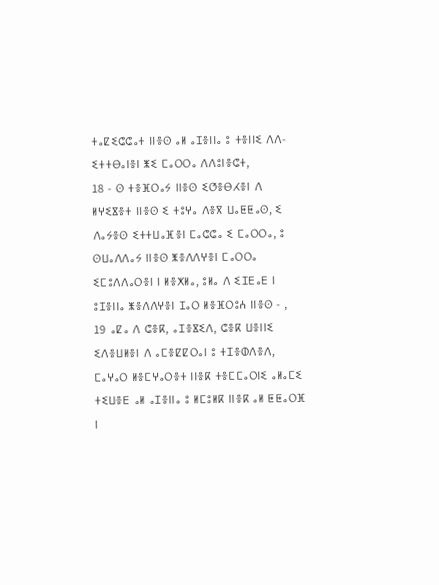ⵜⴰⵇⵉⵛⵛⴰⵜ ⵏⵏⴻⵙ ⴰⵍ ⴰⵊⴻⵏⵏⴰ ⵓ ⵜⴻⵏⵏⵉ ⴷⴷ-ⵉⵜⵜⴱⴰⵏⴻⵏ ⵥⵉ ⵎⴰⵔⵔⴰ ⴷⴷⵓⵏⴻⵛⵜ,
18 - ⵙ ⵜⴻⴼⵔⴰⵢ ⵏⵏⴻⵙ ⵉⵚⴻⴱⵃⴻⵏ ⴷ ⵍⵖⵉⴵⴻⵜ ⵏⵏⴻⵙ ⵉ ⵜⵓⵖⴰ ⴷⴻⴳ ⵡⴰⵟⵟⴰⵙ, ⵉ ⴷⴰⵢⴻⵙ ⵉⵜⵜⵡⴰⴼⴻⵏ ⵎⴰⵛⵛⴰ ⵉ ⵎⴰⵔⵔⴰ, ⵓ ⵙⵡⴰⴷⴷⴰⵢ ⵏⵏⴻⵙ ⵥⴻⴷⴷⵖⴻⵏ ⵎⴰⵔⵔⴰ ⵉⵎⵓⴷⴷⴰⵔⴻⵏ ⵏ ⵍⴻⵅⵍⴰ, ⵓⵍⴰ ⴷ ⵉⵊⴹⴰⴹ ⵏ ⵓⵊⴻⵏⵏⴰ ⵥⴻⴷⴷⵖⴻⵏ ⵊⴰⵔ ⵍⴻⴼⵔⵓⵄ ⵏⵏⴻⵙ - ,
19 ⴰⵇⴰ ⴷ ⵛⴻⴽ, ⴰⵊⴻⴵⵉⴷ, ⵛⴻⴽ ⵡⴻⵏⵏⵉ ⵉⴷⴻⵡⵍⴻⵏ ⴷ ⴰⵎⴻⵇⵇⵔⴰⵏ ⵓ ⵜⵊⴻⵀⴷⴻⴷ, ⵎⴰⵖⴰⵔ ⵍⴻⵎⵖⴰⵔⴻⵜ ⵏⵏⴻⴽ ⵜⴻⵎⵎⴰⵔⵏⵉ ⴰⵍⴰⵎⵉ ⵜⵉⵡⴻⴹ ⴰⵍ ⴰⵊⴻⵏⵏⴰ ⵓ ⵍⵎⵓⵍⴽ ⵏⵏⴻⴽ ⴰⵍ ⵟⵟⴰⵔⴼ ⵏ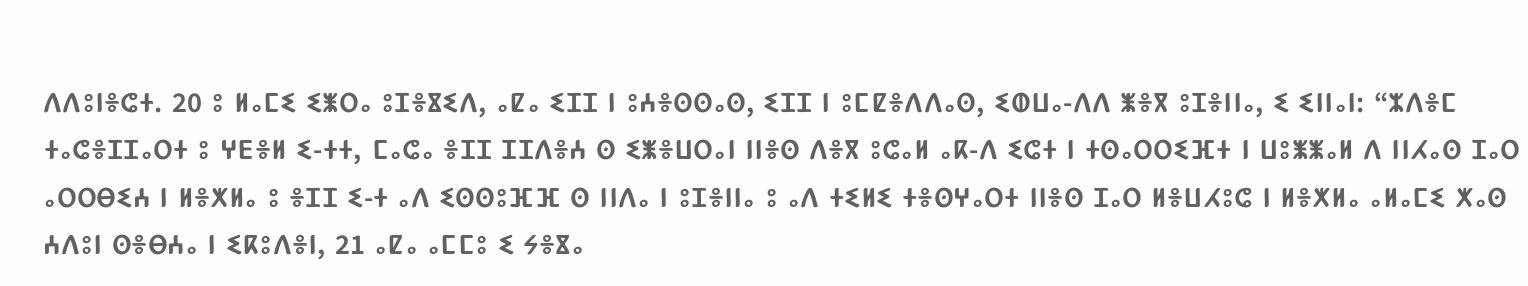ⴷⴷⵓⵏⴻⵛⵜ. 20 ⵓ ⵍⴰⵎⵉ ⵉⵥⵔⴰ ⵓⵊⴻⴵⵉⴷ, ⴰⵇⴰ ⵉⵊⵊ ⵏ ⵓⵄⴻⵙⵙⴰⵙ, ⵉⵊⵊ ⵏ ⵓⵎⵇⴻⴷⴷⴰⵙ, ⵉⵀⵡⴰ-ⴷⴷ ⵥⴻⴳ ⵓⵊⴻⵏⵏⴰ, ⵉ ⵉⵏⵏⴰⵏ: “ⵣⴷⴻⵎ ⵜⴰⵛⴻⵊⵊⴰⵔⵜ ⵓ ⵖⴹⴻⵍ ⵉ-ⵜⵜ, ⵎⴰⵛⴰ ⴻⵊⵊ ⵊⵊⴷⴻⵄ ⵙ ⵉⵥⴻⵡⵔⴰⵏ ⵏⵏⴻⵙ ⴷⴻⴳ ⵓⵛⴰⵍ ⴰⴽ-ⴷ ⵉⵛⵜ ⵏ ⵜⵙⴰⵔⵔⵉⴼⵜ ⵏ ⵡⵓⵥⵥⴰⵍ ⴷ ⵏⵏⵃⴰⵙ ⵊⴰⵔ ⴰⵔⵔⴱⵉⵄ ⵏ ⵍⴻⵅⵍⴰ ⵓ ⴻⵊⵊ ⵉ-ⵜ ⴰⴷ ⵉⵙⵙⵓⴼⴼ ⵙ ⵏⵏⴷⴰ ⵏ ⵓⵊⴻⵏⵏⴰ ⵓ ⴰⴷ ⵜⵉⵍⵉ ⵜⴻⵙⵖⴰⵔⵜ ⵏⵏⴻⵙ ⵊⴰⵔ ⵍⴻⵡⵃⵓⵛ ⵏ ⵍⴻⵅⵍⴰ ⴰⵍⴰⵎⵉ ⵅⴰⵙ ⵄⴷⵓⵏ ⵙⴻⴱⵄⴰ ⵏ ⵉⴽⵓⴷⴻⵏ, 21 ⴰⵇⴰ ⴰⵎⵎⵓ ⵉ ⵢⴻⴵⴰ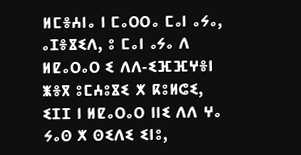ⵍⵎⴻⵄⵏⴰ ⵏ ⵎⴰⵔⵔⴰ ⵎⴰⵏ ⴰⵢⴰ, ⴰⵊⴻⴵⵉⴷ, ⵓ ⵎⴰⵏ ⴰⵢⴰ ⴷ ⵍⵇⴰⵔⴰⵔ ⵉ ⴷⴷ-ⵉⴼⴼⵖⴻⵏ ⵥⴻⴳ ⵓⵎⵄⵓⴵⵉ ⵅ ⴽⵓⵍⵛⵉ, ⵉⵊⵊ ⵏ ⵍⵇⴰⵔⴰⵔ ⵏⵏⵉ ⴷⴷ ⵖⴰ ⵢⴰⵙ ⵅ ⵙⵉⴷⵉ ⵉⵏⵓ,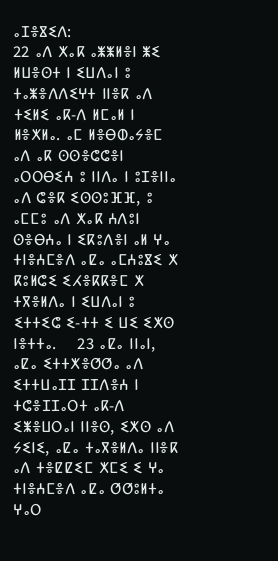ⴰⵊⴻⴵⵉⴷ:
22 ⴰⴷ ⵅⴰⴽ ⴰⵥⵥⵍⴻⵏ ⵥⵉ ⵍⵡⴻⵙⵜ ⵏ ⵉⵡⴷⴰⵏ ⵓ ⵜⴰⵥⴻⴷⴷⵉⵖⵜ ⵏⵏⴻⴽ ⴰⴷ ⵜⵉⵍⵉ ⴰⴽ-ⴷ ⵍⵎⴰⵍ ⵏ ⵍⴻⵅⵍⴰ. ⴰⵎ ⵍⴻⴱⵀⴰⵢⴻⵎ ⴰⴷ ⴰⴽ ⵙⵙⴻⵛⵛⴻⵏ ⴰⵔⵔⴱⵉⵄ ⵓ ⵏⵏⴷⴰ ⵏ ⵓⵊⴻⵏⵏⴰ ⴰⴷ ⵛⴻⴽ ⵉⵙⵙⵓⴼⴼ, ⵓ ⴰⵎⵎⵓ ⴰⴷ ⵅⴰⴽ ⵄⴷⵓⵏ ⵙⴻⴱⵄⴰ ⵏ ⵉⴽⵓⴷⴻⵏ ⴰⵍ ⵖⴰ ⵜⵏⴻⵄⵎⴻⴷ ⴰⵇⴰ ⴰⵎⵄⵓⴵⵉ ⵅ ⴽⵓⵍⵛⵉ ⵉⵃⴻⴽⴽⴻⵎ ⵅ ⵜⴳⴻⵍⴷⴰ ⵏ ⵉⵡⴷⴰⵏ ⵓ ⵉⵜⵜⵉⵛ ⵉ-ⵜⵜ ⵉ ⵡⵉ ⵉⵅⵙ ⵏⴻⵜⵜⴰ.    23 ⴰⵇⴰ ⵏⵏⴰⵏ, ⴰⵇⴰ ⵉⵜⵜⵅⴻⵚⵚⴰ ⴰⴷ ⵉⵜⵜⵡⴰⵊⵊ ⵊⵊⴷⴻⵄ ⵏ ⵜⵛⴻⵊⵊⴰⵔⵜ ⴰⴽ-ⴷ ⵉⵥⴻⵡⵔⴰⵏ ⵏⵏⴻⵙ, ⵉⵅⵙ ⴰⴷ ⵢⵉⵏⵉ, ⴰⵇⴰ ⵜⴰⴳⴻⵍⴷⴰ ⵏⵏⴻⴽ ⴰⴷ ⵜⴻⵇⵇⵉⵎ ⵅⵎⵉ ⵉ ⵖⴰ ⵜⵏⴻⵄⵎⴻⴷ ⴰⵇⴰ ⵚⵚⵓⵍⵜⴰ ⵖⴰⵔ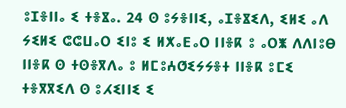ⵓⵊⴻⵏⵏⴰ ⵉ ⵜⴻⴵⴰ. 24 ⵙ ⵓⵢⴻⵏⵏⵉ, ⴰⵊⴻⴵⵉⴷ, ⵉⵍⵉ ⴰⴷ ⵢⵉⵍⵉ ⵛⵛⵡⴰⵔ ⵉⵏⵓ ⵉ ⵍⵅⴰⴹⴰⵔ ⵏⵏⴻⴽ ⵓ ⴰⵔⵥ ⴷⴷⵏⵓⴱ ⵏⵏⴻⴽ ⵙ ⵜⵙⴻⴳⴷⴰ ⵓ ⵍⵎⵓⵄⵚⵉⵢⵢⴻⵜ ⵏⵏⴻⴽ ⵓⵎⵉ ⵜⴻⴳⴳⵉⴷ ⵙ ⵓⵃⵉⵏⵏⵉ ⵉ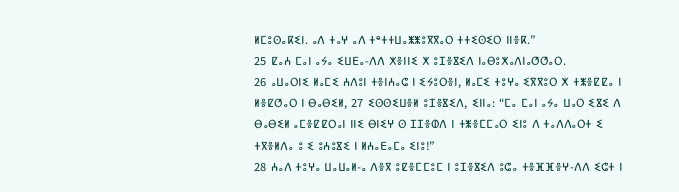ⵍⵎⵓⵙⴰⴽⵉⵏ. ⴰⴷ ⵜⴰⵖ ⴰⴷ ⵜᵉⵜⵜⵡⴰⵥⵥⵓⴳⴳⴰⵔ ⵜⵜⵉⵙⵉⵔ ⵏⵏⴻⴽ.”
25 ⵇⴰⵄ ⵎⴰⵏ ⴰⵢⴰ ⵉⵡⴹⴰ-ⴷⴷ ⵅⴻⵏⵏⵉ ⵅ ⵓⵊⴻⴵⵉⴷ ⵏⴰⴱⵓⵅⴰⴷⵏⴰⵚⵚⴰⵔ.
26 ⴰⵡⴰⵔⵏⵉ ⵍⴰⵎⵉ ⵄⴷⵓⵏ ⵜⴻⵏⵄⴰⵛ ⵏ ⵉⵢⵓⵔⴻⵏ, ⵍⴰⵎⵉ ⵜⵓⵖⴰ ⵉⴳⴳⵓⵔ ⵅ ⵜⵥⴻⵇⵇⴰ ⵏ ⵍⴻⵇⵚⴰⵔ ⵏ ⴱⴰⴱⵉⵍ, 27 ⵉⵙⵙⵉⵡⴻⵍ ⵓⵊⴻⴵⵉⴷ, ⵉⵏⵏⴰ: “ⵎⴰ ⵎⴰⵏ ⴰⵢⴰ ⵡⴰⵔ ⵉⴵⵉ ⴷ ⴱⴰⴱⵉⵍ ⴰⵎⴻⵇⵇⵔⴰⵏ ⵏⵏⵉ ⴱⵏⵉⵖ ⵙ ⵊⵊⴻⵀⴷ ⵏ ⵜⵥⴻⵎⵎⴰⵔ ⵉⵏⵓ ⴷ ⵜⴰⴷⴷⴰⵔⵜ ⵉ ⵜⴳⴻⵍⴷⴰ ⵓ ⵉ ⵓⵄⵓⴵⵉ ⵏ ⵍⵄⴰⴹⴰⵎⴰ ⵉⵏⵓ!”
28 ⵄⴰⴷ ⵜⵓⵖⴰ ⵡⴰⵡⴰⵍ-ⴰ ⴷⴻⴳ ⵓⵇⴻⵎⵎⵓⵎ ⵏ ⵓⵊⴻⴵⵉⴷ ⵓⵛⴰ ⵜⴻⴼⴼⴻⵖ-ⴷⴷ ⵉⵛⵜ ⵏ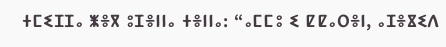ⵜⵎⵉⵊⵊⴰ ⵥⴻⴳ ⵓⵊⴻⵏⵏⴰ ⵜⴻⵏⵏⴰ: “ⴰⵎⵎⵓ ⵉ ⵇⵇⴰⵔⴻⵏ, ⴰⵊⴻⴵⵉⴷ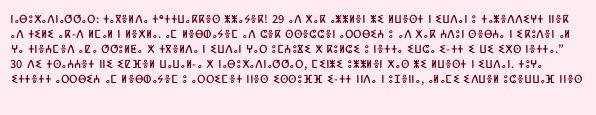ⵏⴰⴱⵓⵅⴰⴷⵏⴰⵚⵚⴰⵔ: ⵜⴰⴳⴻⵍⴷⴰ ⵜᵉⵜⵜⵡⴰⴽⴽⴻⵙ ⵥⵥⴰⵢⴻⴽ! 29 ⴰⴷ ⵅⴰⴽ ⴰⵥⵥⵍⴻⵏ ⵥⵉ ⵍⵡⴻⵙⵜ ⵏ ⵉⵡⴷⴰⵏ ⵓ ⵜⴰⵥⴻⴷⴷⵉⵖⵜ ⵏⵏⴻⴽ ⴰⴷ ⵜⵉⵍⵉ ⴰⴽ-ⴷ ⵍⵎⴰⵍ ⵏ ⵍⴻⵅⵍⴰ. ⴰⵎ ⵍⴻⴱⵀⴰⵢⴻⵎ ⴰⴷ ⵛⴻⴽ ⵙⵙⴻⵛⵛⴻⵏ ⴰⵔⵔⴱⵉⵄ ⵓ ⴰⴷ ⵅⴰⴽ ⵄⴷⵓⵏ ⵙⴻⴱⵄⴰ ⵏ ⵉⴽⵓⴷⴻⵏ ⴰⵍ ⵖⴰ ⵜⵏⴻⵄⵎⴻⴷ ⴰⵇⴰ ⵚⵚⵓⵍⵟⴰ ⵅ ⵜⴳⴻⵍⴷⴰ ⵏ ⵉⵡⴷⴰⵏ ⵖⴰⵔ ⵓⵎⵄⵓⴵⵉ ⵅ ⴽⵓⵍⵛⵉ ⵓ ⵏⴻⵜⵜⴰ ⵉⵡⵛⴰ ⵉ-ⵜⵜ ⵉ ⵡⵉ ⵉⵅⵙ ⵏⴻⵜⵜⴰ.”
30 ⴷⵉ ⵜⵙⴰⵄⵄⴻⵜ ⵏⵏⵉ ⵉⵇⴼⴻⵍ ⵡⴰⵡⴰⵍ-ⴰ ⵅ ⵏⴰⴱⵓⵅⴰⴷⵏⴰⵚⵚⴰⵔ, ⵎⵉⵏⵥⵉ ⵓⵥⵥⵍⴻⵏ ⵅⴰⵙ ⵥⵉ ⵍⵡⴻⵙⵜ ⵏ ⵉⵡⴷⴰⵏ. ⵜⵓⵖⴰ ⵉⵜⵜⴻⵜⵜ ⴰⵔⵔⴱⵉⵄ ⴰⵎ ⵍⴻⴱⵀⴰⵢⴻⵎ ⵓ ⴰⵔⵔⵉⵎⴻⵜ ⵏⵏⴻⵙ ⵉⵙⵙⵓⴼⴼ ⵉ-ⵜⵜ ⵏⵏⴷⴰ ⵏ ⵓⵊⴻⵏⵏⴰ, ⴰⵍⴰⵎⵉ ⵉⴷⵡⴻⵍ ⵓⵛⴻⵡⵡⴰⴼ ⵏⵏⴻⵙ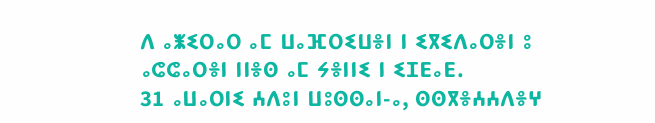ⴷ ⴰⵥⵉⵔⴰⵔ ⴰⵎ ⵡⴰⴼⵔⵉⵡⴻⵏ ⵏ ⵉⴳⵉⴷⴰⵔⴻⵏ ⵓ ⴰⵛⵛⴰⵔⴻⵏ ⵏⵏⴻⵙ ⴰⵎ ⵢⴻⵏⵏⵉ ⵏ ⵉⵊⴹⴰⴹ.
31 ⴰⵡⴰⵔⵏⵉ ⵄⴷⵓⵏ ⵡⵓⵙⵙⴰⵏ-ⴰ, ⵙⵙⴳⴻⵄⵄⴷⴻⵖ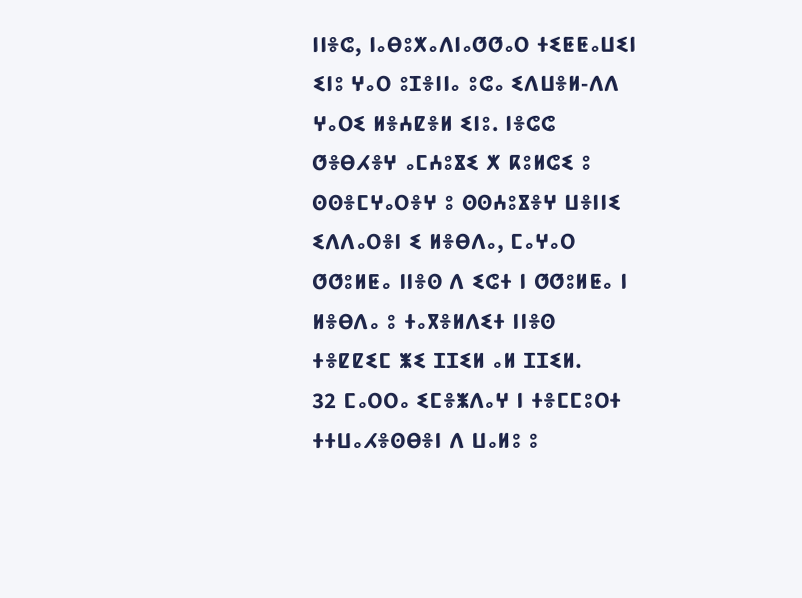ⵏⵏⴻⵛ, ⵏⴰⴱⵓⵅⴰⴷⵏⴰⵚⵚⴰⵔ ⵜⵉⵟⵟⴰⵡⵉⵏ ⵉⵏⵓ ⵖⴰⵔ ⵓⵊⴻⵏⵏⴰ ⵓⵛⴰ ⵉⴷⵡⴻⵍ-ⴷⴷ ⵖⴰⵔⵉ ⵍⴻⵄⵇⴻⵍ ⵉⵏⵓ. ⵏⴻⵛⵛ ⵚⴻⴱⵃⴻⵖ ⴰⵎⵄⵓⴵⵉ ⵅ ⴽⵓⵍⵛⵉ ⵓ ⵙⵙⴻⵎⵖⴰⵔⴻⵖ ⵓ ⵙⵙⵄⵓⴵⴻⵖ ⵡⴻⵏⵏⵉ ⵉⴷⴷⴰⵔⴻⵏ ⵉ ⵍⴻⴱⴷⴰ, ⵎⴰⵖⴰⵔ ⵚⵚⵓⵍⵟⴰ ⵏⵏⴻⵙ ⴷ ⵉⵛⵜ ⵏ ⵚⵚⵓⵍⵟⴰ ⵏ ⵍⴻⴱⴷⴰ ⵓ ⵜⴰⴳⴻⵍⴷⵉⵜ ⵏⵏⴻⵙ ⵜⴻⵇⵇⵉⵎ ⵥⵉ ⵊⵊⵉⵍ ⴰⵍ ⵊⵊⵉⵍ.
32 ⵎⴰⵔⵔⴰ ⵉⵎⴻⵥⴷⴰⵖ ⵏ ⵜⴻⵎⵎⵓⵔⵜ ⵜⵜⵡⴰⵃⴻⵙⴱⴻⵏ ⴷ ⵡⴰⵍⵓ ⵓ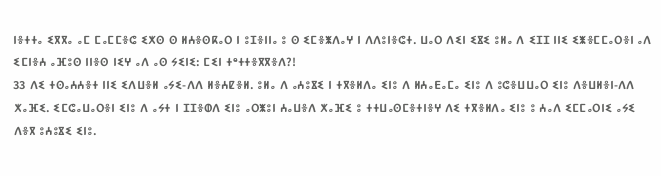ⵏⴻⵜⵜⴰ ⵉⴳⴳⴰ ⴰⵎ ⵎⴰⵎⵎⴻⵛ ⵉⵅⵙ ⵙ ⵍⵄⴻⵙⴽⴰⵔ ⵏ ⵓⵊⴻⵏⵏⴰ ⵓ ⵙ ⵉⵎⴻⵥⴷⴰⵖ ⵏ ⴷⴷⵓⵏⴻⵛⵜ. ⵡⴰⵔ ⴷⵉⵏ ⵉⴵⵉ ⵓⵍⴰ ⴷ ⵉⵊⵊ ⵏⵏⵉ ⵉⵥⴻⵎⵎⴰⵔⴻⵏ ⴰⴷ ⵉⵎⵏⴻⵄ ⴰⴼⵓⵙ ⵏⵏⴻⵙ ⵏⵉⵖ ⴰⴷ ⴰⵙ ⵢⵉⵏⵉ: ⵎⵉⵏ ⵜᵉⵜⵜⴻⴳⴳⴻⴷ?!
33 ⴷⵉ ⵜⵙⴰⵄⵄⴻⵜ ⵏⵏⵉ ⵉⴷⵡⴻⵍ ⴰⵢⵉ-ⴷⴷ ⵍⴻⵄⵇⴻⵍ. ⵓⵍⴰ ⴷ ⴰⵄⵓⴵⵉ ⵏ ⵜⴳⴻⵍⴷⴰ ⵉⵏⵓ ⴷ ⵍⵄⴰⴹⴰⵎⴰ ⵉⵏⵓ ⴷ ⵓⵛⴻⵡⵡⴰⵔ ⵉⵏⵓ ⴷⴻⵡⵍⴻⵏ-ⴷⴷ ⵅⴰⴼⵉ. ⵉⵎⵛⴰⵡⴰⵔⴻⵏ ⵉⵏⵓ ⴷ ⴰⵢⵜ ⵏ ⵊⵊⴻⵀⴷ ⵉⵏⵓ ⴰⵔⵥⵓⵏ ⵄⴰⵡⴻⴷ ⵅⴰⴼⵉ ⵓ ⵜⵜⵡⴰⵙⵎⴻⵜⵏⴻⵖ ⴷⵉ ⵜⴳⴻⵍⴷⴰ ⵉⵏⵓ ⵓ ⵄⴰⴷ ⵉⵎⵎⴰⵔⵏⵉ ⴰⵢⵉ ⴷⴻⴳ ⵓⵄⵓⴵⵉ ⵉⵏⵓ.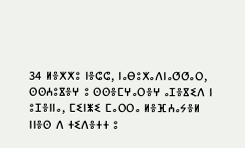34 ⵍⴻⵅⵅⵓ ⵏⴻⵛⵛ, ⵏⴰⴱⵓⵅⴰⴷⵏⴰⵚⵚⴰⵔ, ⵙⵙⵄⵓⴵⴻⵖ ⵓ ⵙⵙⴻⵎⵖⴰⵔⴻⵖ ⴰⵊⴻⴵⵉⴷ ⵏ ⵓⵊⴻⵏⵏⴰ, ⵎⵉⵏⵥⵉ ⵎⴰⵔⵔⴰ ⵍⴻⴼⵄⴰⵢⴻⵍ ⵏⵏⴻⵙ ⴷ ⵜⵉⴷⴻⵜⵜ ⵓ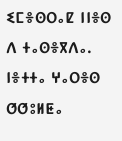ⵉⵎⴻⵙⵔⴰⵇ ⵏⵏⴻⵙ ⴷ ⵜⴰⵙⴻⴳⴷⴰ. ⵏⴻⵜⵜⴰ ⵖⴰⵔⴻⵙ ⵚⵚⵓⵍⵟⴰ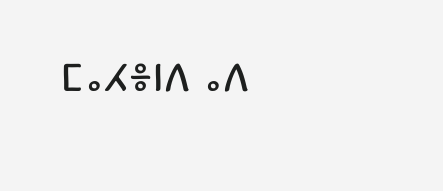ⵎⴰⵃⴻⵏⴷ ⴰⴷ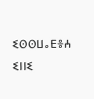ⵉⵙⵙⵡⴰⴹⴻⵄ ⵉⵏⵏⵉ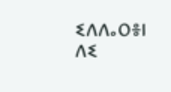ⵉⴷⴷⴰⵔⴻⵏ ⴷⵉ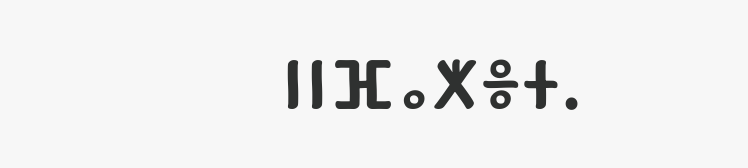ⵏⵏⴼⴰⵅⴻⵜ.